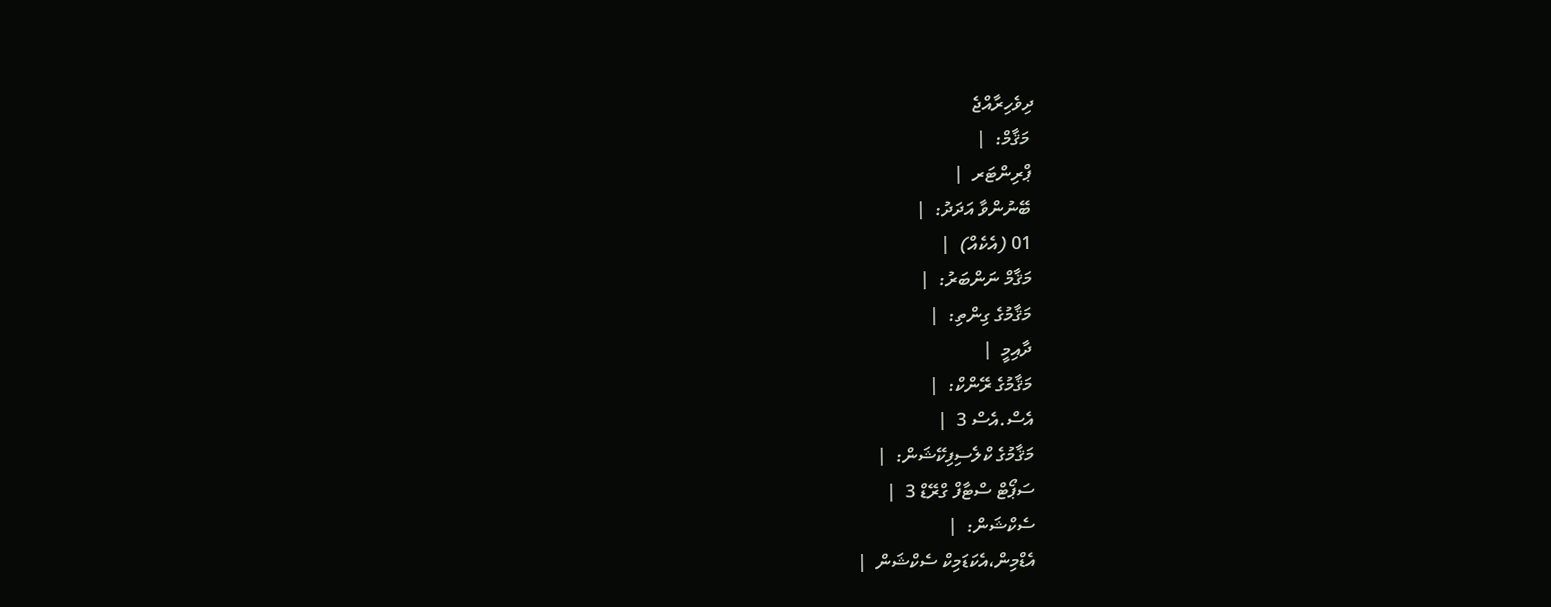ދިވެހިރާއްޖެ
 މަޤާމް:  |
 ޕްރިންޓަރ  |
 ބޭނުންވާ އަދަދު:  |
 01 (އެކެއް)  |
 މަޤާމް ނަންބަރު:  |
 މަޤާމުގެ ގިންތި:  |
 ދާއިމީ  |
 މަޤާމުގެ ރޭންކް:  |
 އެސް.އެސް 3  |
 މަޤާމުގެ ކްލެސިފިކޭޝަން:  |
 ސަޕޯޓް ސްޓާފް ގްރޭޑް 3  |
 ސެކްޝަން:  |
 އެޑްމިން،އެކަޑަމިކް ސެކްޝަން  |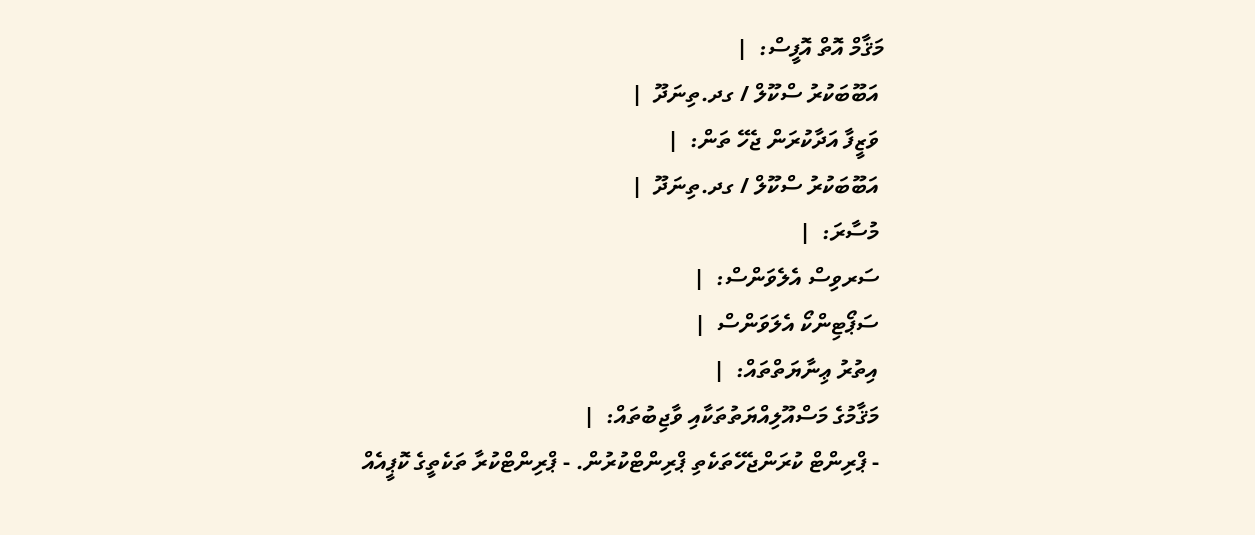މަޤާމް އޮތް އޮފީސް:  |
 އަބޫބަކުރު ސްކޫލް / ގދ.ތިނަދޫ  |
 ވަޒީފާ އަދާކުރަން ޖެހޭ ތަން:  |
 އަބޫބަކުރު ސްކޫލް / ގދ.ތިނަދޫ  |
 މުސާރަ:  |
 ސަރވިސް އެލެވަންސް:  |
 ސަޕޯޓިންކޯ އެލަވަންސް  |
 އިތުރު ޢިނާޔަތްތައް:  |
 މަޤާމުގެ މަސްއޫލިއްޔަތުތަކާއި ވާޖިބުތައް:  |
 - ޕްރިންޓް ކުރަންޖެހޭތަކެތި ޕްރިންޓްކުރުން. - ޕްރިންޓްކުރާ ތަކެތީގެ ކޮޕީއެއް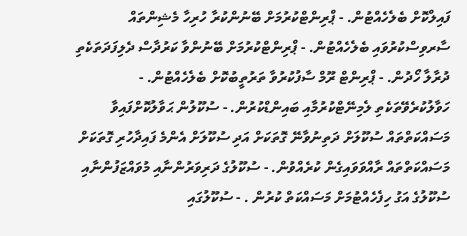ފައިލްކޮށް ބެލެހެއްޓުން. - ޕްރިންޓްކުރުމަށް ބޭނުންކުރާ ހުރިހާ މެޝިންތައް ސާރވިސްކުރުވައި ބެލެހެއްޓުން. - ޕްރިންޓްކުރުމަށް ބޭނުންވާ ކަރުދާސް ދެލިފަދަތަކެތި ދުރާލާ ހޯދުން. - ޕްރިންޓް ރޫމް ސާފުކުރުވާ ތަރުތީބުކޮށް ބެލެހެއްޓުން. - ހަވާލުކުރެވޭތަކެތި ލެމިނޭޓްކުރުމާއި ބައިންޑްކުރުން. - ސުކޫލުން ޙަވާލުކޮށްފައިވާ މަސައްކަތްތައް ސުކޫލަށް ދަތިނުވާނޭ ގޮތަކަށް އަދި ސުކޫލަށް އެންމެ ފައިދާހުރި ގޮތަކަށް މަސައްކަތްތައް ރާއްވަވައިގެން ކުރެއްވުން. - ސުކޫލުގެ ދަރިވަރުންނާއި މުވައްޒަފުންނާއި ސުކޫލުގެ އަގު ހިފެހެއްޓުމަށް މަސައްކަތް ކުރުން . - ސުކޫލުގައި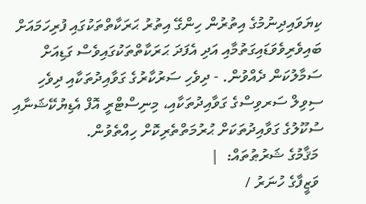ކިޔަވައިދިނުމުގެ އިތުރުން ހިންގޭ އިތުރު ޙަރަކާތްތަކުގައި ފުރިހަމައަށް ބައިވެރިވެވަޑައިގަތުމާއި އަދި އެފަދަ ޙަރަކާތްތަކުގައިވެސް ގަޑިއަށް ސަމާލުކަން ދެއްވުން. - ދިވެހި ސަރުކާރުގެ ގަވާއިދުތަކާއި ދިވެހި ސިވިލް ސަރވިސްގެ ގަވާއިދުތަކާއި، މިނިސްޓްރީ އޮފް އެޑިޔުކޭޝަނާއި ސުކޫލުގެ ގަވާއިދުތަކަށް ޙުރުމަތްތެރިކޮށް ހިއްތެވުން.
 މަޤާމުގެ ޝަރުޠުތައް:  |
 ވަޒީފާގެ ހުނަރު /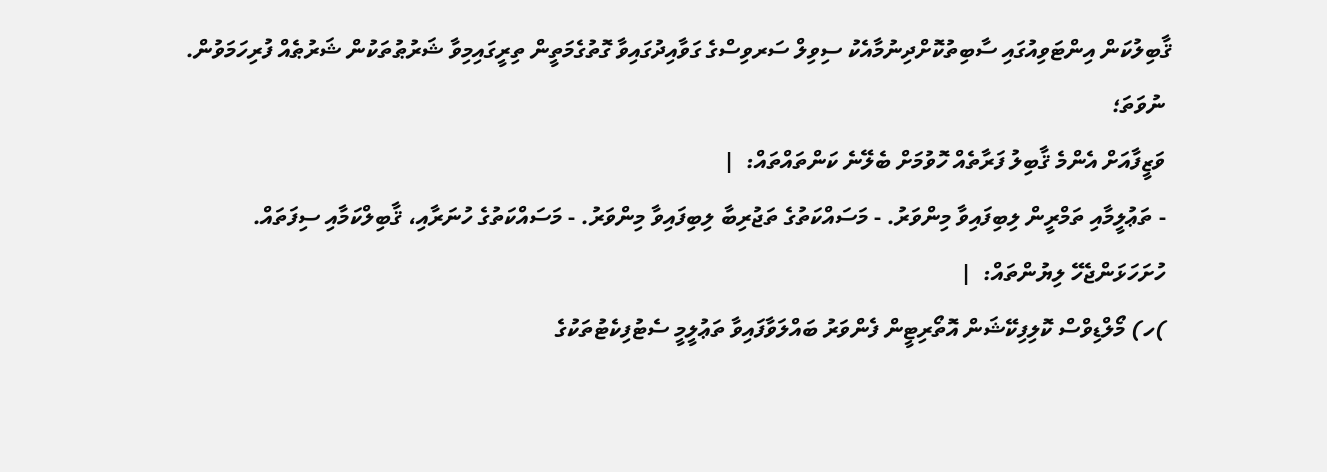ޤާބިލުކަން އިންޓަވިއުގައި ސާބިތުކޮށްދިނުމާއެކު ސިވިލް ސަރވިސްގެ ގަވާއިދުގައިވާ ގޮތުގެމަތީން ތިރީގައިމިވާ ޝަރުޠުތަކުން ޝަރުޠެއް ފުރިހަމަވުން.
 ނުވަތަ؛
 ވަޒީފާއަށް އެންމެ ޤާބިލު ފަރާތެއް ހޮވުމަށް ބެލޭނެ ކަންތައްތައް:  |
 - ތަޢުލީމާއި ތަމްރީން ލިބިފައިވާ މިންވަރު. - މަސައްކަތުގެ ތަޖުރިބާ ލިބިފައިވާ މިންވަރު. - މަސައްކަތުގެ ހުނަރާއި، ޤާބިލްކަމާއި ސިފަތައް.
 ހުށަހަޅަންޖެހޭ ލިޔުންތައް:  |
 )ހ) މޯލްޑިވްސް ކޮލިފިކޭޝަން އޮތޯރިޓީން ފެންވަރު ބައްލަވާފައިވާ ތަޢުލީމީ ސެޓުފިކެޓުތަކުގެ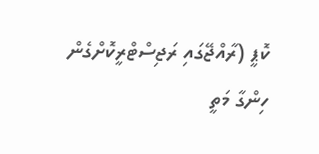ކޮޕީ (ރާއްޖޭގައި ރަޖިސްޓްރީކޮށްގެން ހިންގާ މަތީ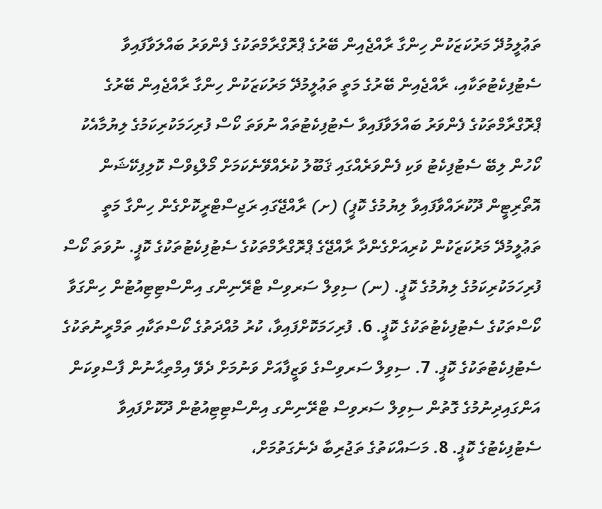ތަޢުލީމުދޭ މަރުކަޒަކުން ހިންގާ ރާއްޖެއިން ބޭރުގެ ޕްރޮގްރާމްތަކުގެ ފެންވަރު ބައްލަވާފައިވާ ސެޓުފިކެޓުތަކާއި، ރާއްޖެއިން ބޭރުގެ މަތީ ތަޢުލީމުދޭ މަރުކަޒަކުން ހިންގާ ރާއްޖެއިން ބޭރުގެ ޕްރޮގްރާމްތަކުގެ ފެންވަރު ބައްލަވާފައިވާ ސެޓުފިކެޓުތައް ނުވަތަ ކޯސް ފުރިހަމަކުރިކަމުގެ ލިޔުމާއެކު ކޯހުން ލިބޭ ސެޓުފިކެޓު ވަކި ފެންވަރެއްގައި ޤަބޫލު ކުރެއްވޭނެކަމަށް މޯލްޑިވްސް ކޮލިފިކޭޝަން އޮތޯރިޓީން ދޫކުރައްވާފައިވާ ލިޔުމުގެ ކޮޕީ) (ށ) ރާއްޖޭގައި ރަޖިސްޓްރީކޮށްގެން ހިންގާ މަތީ ތަޢުލީމުދޭ މަރުކަޒަކުން ކުރިއަށްގެންދާ ރާއްޖޭގެ ޕްރޮގްރާމްތަކުގެ ސެޓުފިކެޓުތަކުގެ ކޮޕީ. ނުވަތަ ކޯސް ފުރިހަމަކުރިކަމުގެ ލިޔުމުގެ ކޮޕީ. (ނ) ސިވިލް ސަރވިސް ޓްރޭނިންގ އިންސްޓިޓިއުޓުން ހިންގަވާ ކޯސްތަކުގެ ސެޓުފިކެޓުތަކުގެ ކޮޕީ. 6. ފުރިހަމަކޮށްފައިވާ، ކުރު މުއްދަތުގެ ކޯސްތަކާއި ތަމްރީނުތަކުގެ ސެޓުފިކެޓުތަކުގެ ކޮޕީ. 7. ސިވިލް ސަރވިސްގެ ވަޒީފާއަށް ވަނުމަށް ދެވޭ އިމްތިޙާނުން ފާސްވިކަން އަންގައިދިނުމުގެ ގޮތުން ސިވިލް ސަރވިސް ޓްރޭނިންގ އިންސްޓިޓިއުޓުން ދޫކޮށްފައިވާ ސެޓުފިކެޓުގެ ކޮޕީ. 8. މަސައްކަތުގެ ތަޖުރިބާ ދެނެގަތުމަށް،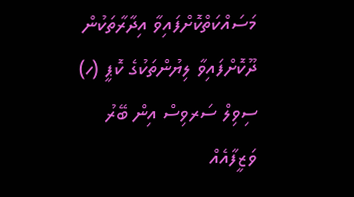މަސައްކަތްކޮށްފައިވާ އިދާރާތަކުން ދޫކޮށްފައިވާ ލިޔުންތަކުގެ ކޮޕީ (ހ) ސިވިލް ސަރވިސް އިން ބޭރު ވަޒީފާއެއް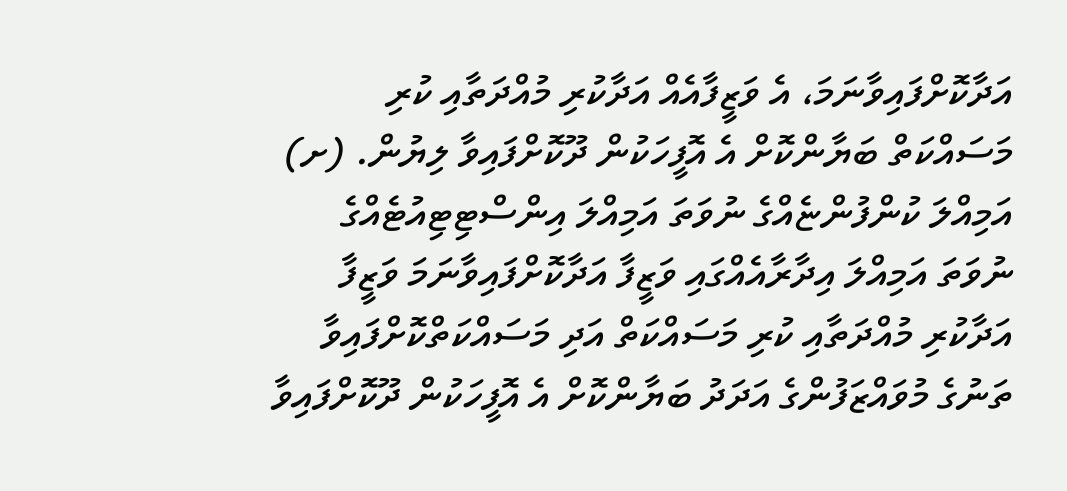އަދާކޮށްފައިވާނަމަ، އެ ވަޒީފާއެއް އަދާކުރި މުއްދަތާއި ކުރި މަސައްކަތް ބަޔާންކޮށް އެ އޮފީހަކުން ދޫކޮށްފައިވާ ލިޔުން. (ށ) އަމިއްލަ ކުންފުންޏެއްގެ ނުވަތަ އަމިއްލަ އިންސްޓިޓިއުޓެއްގެ ނުވަތަ އަމިއްލަ އިދާރާއެއްގައި ވަޒީފާ އަދާކޮށްފައިވާނަމަ ވަޒީފާ އަދާކުރި މުއްދަތާއި ކުރި މަސައްކަތް އަދި މަސައްކަތްކޮށްފައިވާ ތަނުގެ މުވައްޒަފުންގެ އަދަދު ބަޔާންކޮށް އެ އޮފީހަކުން ދޫކޮށްފައިވާ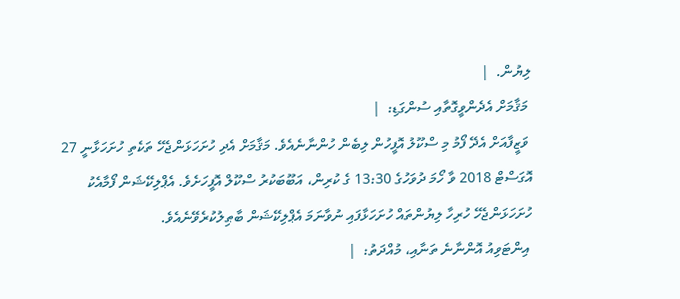ލިޔުން.  |
 މަޤާމަށް އެދެންވީގޮތާއި ސުންގަޑި:  |
 ވަޒީފާއަށް އެދޭ ފޯމު މި ސްކޫލު އޮފީހުން ލިބެން ހުންނާނެއެވެ. މަޤާމަށް އެދި ހުށަހަޅަންޖެހޭ ތަކެތި ހުށަހަޅާނީ 27 އޮގަސްޓް 2018 ވާ ހޯމަ ދުވަހުގެ 13:30 ގެ ކުރިން، އަބޫބަކުރު ސްކޫލް އޮފީހަށެވެ. އެޕްލިކޭޝަން ފޯމާއެކު ހުށަހަޅަންޖެހޭ ހުރިހާ ލިޔުންތައް ހުށަހަޅާފައި ނުވާނަމަ އެޕްލިކޭޝަން ބާޠިލުކުރެވޭނެއެވެ.
 އިންޓަވިއު އޮންނާނެ ތަނާއި، މުއްދަތު:  |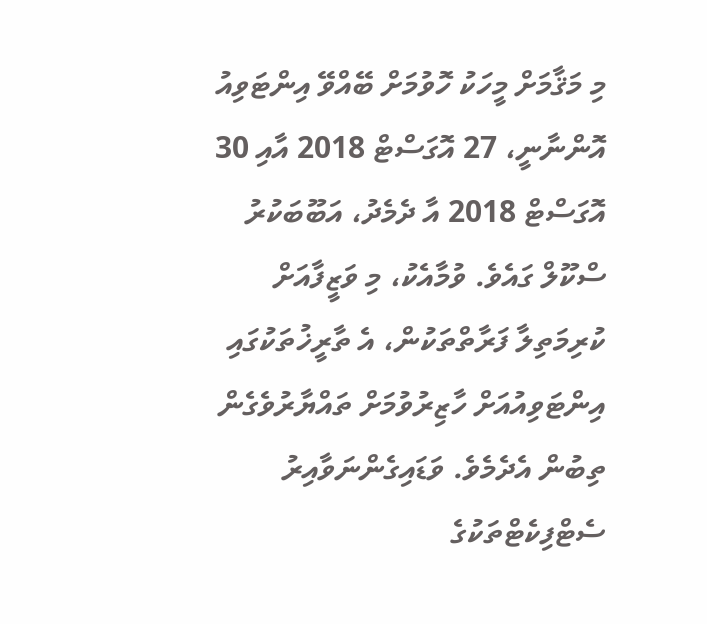މި މަޤާމަށް މީހަކު ހޮވުމަށް ބޭއްވޭ އިންޓަވިއު އޮންނާނީ، 27 އޮގަސްޓް 2018 އާއި 30 އޮގަސްޓް 2018 އާ ދެމެދު، އަބޫބަކުރު ސްކޫލް ގައެވެ. ވުމާއެކު، މި ވަޒީފާއަށް ކުރިމަތިލާ ފަރާތްތަކުން، އެ ތާރީޚުތަކުގައި އިންޓަވިއުއަށް ހާޒިރުވުމަށް ތައްޔާރުވެގެން ތިބުން އެދެމެވެ. ވަޑައިގެންނަވާއިރު ސެޓްފިކެޓްތަކުގެ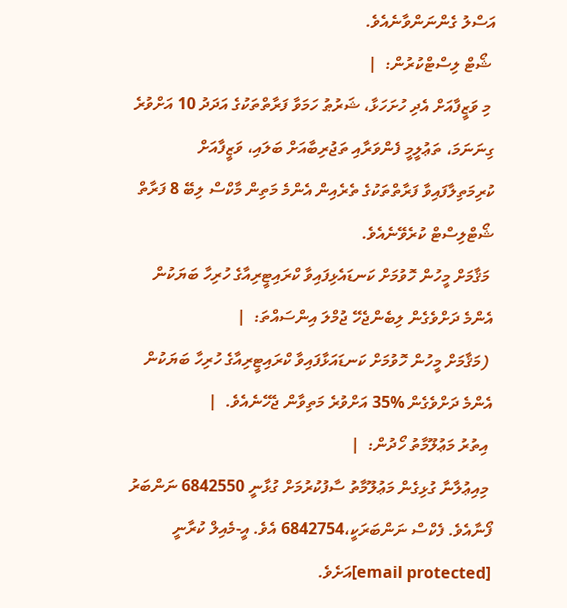އަސްލު ގެންނަންވާނެއެވެ.
 ޝޯޓް ލިސްޓްކުރުން:  |
 މި ވަޒީފާއަށް އެދި ހުށަހަޅާ، ޝަރުޠު ހަމަވާ ފަރާތްތަކުގެ އަދަދު 10 އަށްވުރެ ގިނަނަމަ، ތަޢުލީމީ ފެންވަރާއި ތަޖުރިބާއަށް ބަލައި، ވަޒީފާއަށް ކުރިމަތިލާފައިވާ ފަރާތްތަކުގެ ތެރެއިން އެންމެ މަތިން މާކްސް ލިބޭ 8 ފަރާތް ޝޯޓްލިސްޓް ކުރެވޭނެއެވެ.
 މަޤާމަށް މީހުން ހޮވުމަށް ކަނޑައެޅިފައިވާ ކްރައިޓީރިއާގެ ހުރިހާ ބަޔަކުން އެންމެ ދަށްވެގެން ލިބެންޖެހޭ ޖުމްލަ އިންސައްތަ:  |
 (މަޤާމަށް މީހުން ހޮވުމަށް ކަނޑައަޅާފައިވާ ކްރައިޓީރިއާގެ ހުރިހާ ބަޔަކުން އެންމެ ދަށްވެގެން %35 އަށްވުރެ މަތިވާން ޖެހޭނެއެވެ.  |
 އިތުރު މަޢުލޫމާތު ހޯދުން:  |
 މިއިޢުލާނާ ގުޅިގެން މަޢުލޫމާތު ސާފުކުރުމަށް ގުޅާނީ 6842550 ނަންބަރު ފޯނާއެވެ. ފެކްސް ނަންބަރަކީ،6842754 އެވެ. އީ-މެއިލް ކުރާނީ [email protected]އަށެވެ.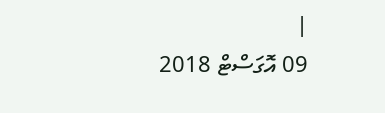|
09 އޮގަސްޓް 2018